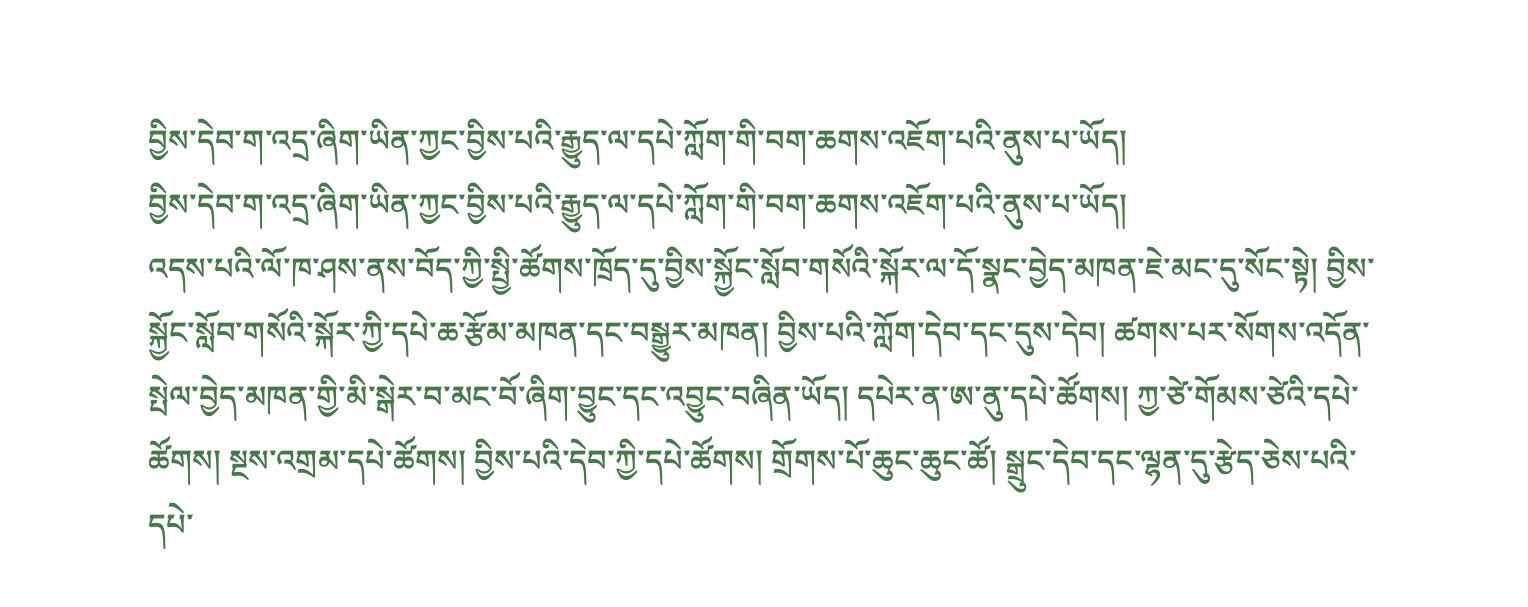བྱིས་དེབ་ག་འདྲ་ཞིག་ཡིན་ཀྱང་བྱིས་པའི་རྒྱུད་ལ་དཔེ་ཀློག་གི་བག་ཆགས་འཇོག་པའི་ནུས་པ་ཡོད།
བྱིས་དེབ་ག་འདྲ་ཞིག་ཡིན་ཀྱང་བྱིས་པའི་རྒྱུད་ལ་དཔེ་ཀློག་གི་བག་ཆགས་འཇོག་པའི་ནུས་པ་ཡོད།
འདས་པའི་ལོ་ཁ་ཤས་ནས་བོད་ཀྱི་སྤྱི་ཚོགས་ཁྲོད་དུ་བྱིས་སྐྱོང་སློབ་གསོའི་སྐོར་ལ་དོ་སྣང་བྱེད་མཁན་ཇེ་མང་དུ་སོང་སྟེ། བྱིས་སྐྱོང་སློབ་གསོའི་སྐོར་ཀྱི་དཔེ་ཆ་རྩོམ་མཁན་དང་བསྒྱུར་མཁན། བྱིས་པའི་ཀློག་དེབ་དང་དུས་དེབ། ཚགས་པར་སོགས་འདོན་སྤེལ་བྱེད་མཁན་གྱི་མི་སྒེར་བ་མང་བོ་ཞིག་བྱུང་དང་འབྱུང་བཞིན་ཡོད། དཔེར་ན་ཨ་ནུ་དཔེ་ཚོགས། ཀྱ་ཙེ་གོམས་ཙེའི་དཔེ་ཚོགས། སྔས་འགྲམ་དཔེ་ཚོགས། བྱིས་པའི་དེབ་ཀྱི་དཔེ་ཚོགས། གྲོགས་པོ་ཆུང་ཆུང་ཚོ། སྒྲུང་དེབ་དང་ལྷན་དུ་རྩེད་ཅེས་པའི་དཔེ་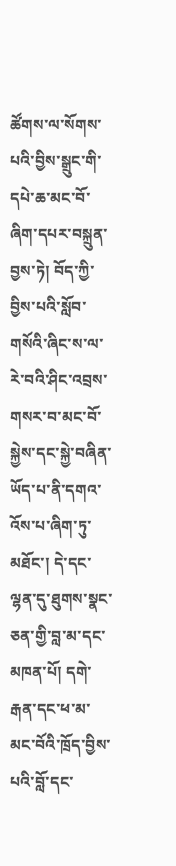ཚོགས་ལ་སོགས་པའི་བྱིས་སྒྲུང་གི་དཔེ་ཆ་མང་བོ་ཞིག་དཔར་བསྐྲུན་བྱས་ཏེ། བོད་ཀྱི་བྱིས་པའི་སློབ་གསོའི་ཞིང་ས་ལ་རེ་བའི་ཤིང་འབྲས་གསར་བ་མང་བོ་སྐྱེས་དང་སྐྱེ་བཞིན་ཡོད་པ་ནི་དགའ་འོས་པ་ཞིག་ཏུ་མཐོང་། དེ་དང་ལྷན་དུ་ཐུགས་སྣང་ཅན་གྱི་བླ་མ་དང་མཁན་པོ། དགེ་རྒན་དང་ཕ་མ་མང་བོའི་ཁྲོད་བྱིས་པའི་བློ་དང་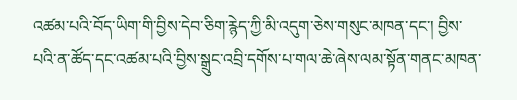འཚམ་པའི་བོད་ཡིག་གི་བྱིས་དེབ་ཅིག་རྙེད་ཀྱི་མི་འདུག་ཅེས་གསུང་མཁན་དང་། བྱིས་པའི་ན་ཚོད་དང་འཚམ་པའི་བྱིས་སྒྲུང་འབྲི་དགོས་པ་གལ་ཆེ་ཞེས་ལམ་སྟོན་གནང་མཁན་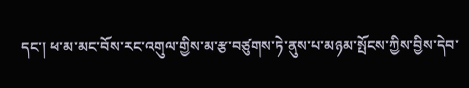དང་། ཕ་མ་མང་བོས་རང་འགུལ་གྱིས་མ་རྩ་བཙུགས་ཏེ་ནུས་པ་མཉམ་སྤོངས་ཀྱིས་བྱིས་དེབ་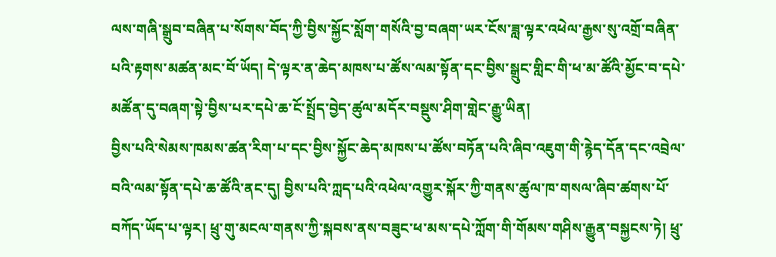ལས་གཞི་སྒྲུབ་བཞིན་པ་སོགས་བོད་ཀྱི་བྱིས་སྐྱོང་སློག་གསོའི་བྱ་བཞག་ཡར་ངོས་ཟླ་ལྟར་འཕེལ་རྒྱས་སུ་འགྲོ་བཞིན་པའི་རྟགས་མཚན་མང་བོ་ཡོད། དེ་ལྟར་ན་ཆེད་མཁས་པ་ཚོས་ལམ་སྟོན་དང་བྱིས་སྒྲུང་གླིང་གི་ཕ་མ་ཚོའི་མྱོང་བ་དཔེ་མཚོན་དུ་བཞག་སྟེ་བྱིས་པར་དཔེ་ཆ་ངོ་སྤྲོད་བྱེད་ཚུལ་མདོར་བསྡུས་ཤིག་གླེང་རྒྱུ་ཡིན།
བྱིས་པའི་སེམས་ཁམས་ཚན་རིག་པ་དང་བྱིས་སྐྱོང་ཆེད་མཁས་པ་ཚོས་བཏོན་པའི་ཞིབ་འཇུག་གི་རྙེད་དོན་དང་འབྲེལ་བའི་ལམ་སྟོན་དཔེ་ཆ་ཚོའི་ནང་དུ། བྱིས་པའི་ཀླད་པའི་འཕེལ་འགྱུར་སྐོར་ཀྱི་གནས་ཚུལ་ཁ་གསལ་ཞིབ་ཚགས་པོ་བཀོད་ཡོད་པ་ལྟར། ཕྲུ་གུ་མངལ་གནས་ཀྱི་སྐབས་ནས་བཟུང་ཕ་མས་དཔེ་ཀློག་གི་གོམས་གཤིས་རྒྱུན་བསྐྱངས་ཏེ། ཕྲུ་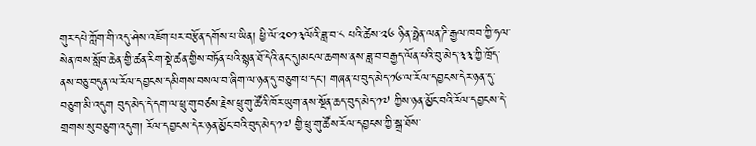གུར་དཔེ་ཀློག་གི་འདུ་ཤེས་འཇོག་པར་བརྩོན་དགོས་པ་ཡིན། ཕྱི་ལོ་༢༠༡༣ལོའི་ཟླ་བ་༨ པའི་ཚེས་༢༦ ཉིན་ཧྥེན་ལན་ཌི་རྒྱལ་ཁབ་ཀྱི་ཧལ་སེན་ཁས་སློབ་ཆེན་གྱི་ཚན་རིག་སྡེ་ཚན་གྱིས་བཏོན་པའི་སྙན་ཐོ་དེའི་ནང་དུ།མངལ་ཆགས་ནས་ཟླ་བ་བརྒྱད་ལོན་པའི་བུ་མེད་༣༣་ཀྱི་ཁྲོད་ནས་བཅུ་བདུན་ལ་རོལ་དབྱངས་དམིགས་བསལ་བ་ཞིག་ལ་ཉན་དུ་བཅུག་པ་དང་། གཞན་པ་བུད་མེད་༡༦་ལ་རོལ་དབྱངས་དེར་ཉན་དུ་བཅུག་མི་འདུག བུད་མེད་དེ་དག་ལ་ཕྲུ་གུ་བཙས་རྗེས་ཕྲུ་གུ་ཚོའི་ཁོར་ཡུག་ནས་སྔོན་ཆད་བུད་མེད་༡༧ ཀྱིས་ཉན་མྱོང་བའི་རོལ་དབྱངས་དེ་གྲགས་སུ་བཅུག་འདུག། རོལ་དབྱངས་དེར་ཉན་མྱོང་བའི་བུད་མེད་༡༧ གྱི་ཕྲུ་གུ་ཚོས་རོལ་དབྱངས་ཀྱི་སྒྲ་ཐོས་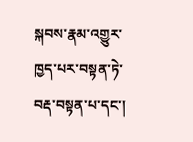སྐབས་རྣམ་འགྱུར་ཁྱད་པར་བསྟན་ཏེ་བརྡ་བསྟན་པ་དང་།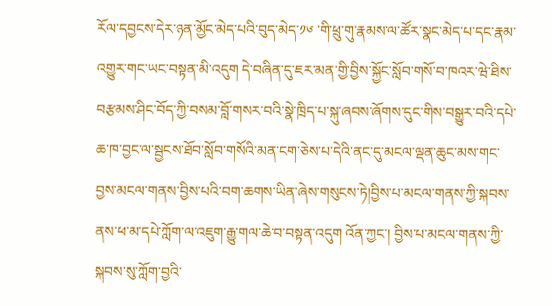རོལ་དབྱངས་དེར་ཉན་མྱོང་མེད་པའི་བུད་མེད་༡༦ ་གི་ཕྲུ་གུ་རྣམས་ལ་ཚོར་སྣང་མེད་པ་དང་རྣམ་འགྱུར་གང་ཡང་བསྟན་མི་འདུག དེ་བཞིན་དུ་ཇར་མན་གྱི་བྱིས་སྐྱོང་སློབ་གསོ་བ་ཁའར་ཝེ་ཐིས་བརྩམས་ཤིང་བོད་ཀྱི་བསམ་བློ་གསར་བའི་སྣེ་ཁྲིད་པ་སྐུ་ཞབས་ཞོགས་དུང་གིས་བསྒྱུར་བའི་དཔེ་ཆ་ཁ་བྱང་ལ་སྦྱངས་ཐོབ་སློབ་གསོའི་མན་ངག་ཅེས་པ་དེའི་ནང་དུ་མངལ་ལྡན་ཆུང་མས་གང་བྱས་མངལ་གནས་བྱིས་པའི་བག་ཆགས་ཡིན་ཞེས་གསུངས་ཏེ།བྱིས་པ་མངལ་གནས་ཀྱི་སྐབས་ནས་ཕ་མ་དཔེ་ཀློག་ལ་འཇུག་རྒྱུ་གལ་ཆེ་བ་བསྟན་འདུག འོན་ཀྱང་། བྱིས་པ་མངལ་གནས་ཀྱི་སྐབས་སུ་ཀློག་བྱའི་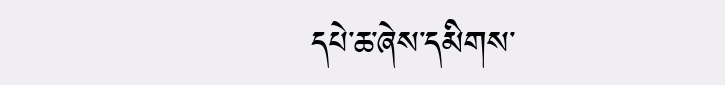དཔེ་ཆ་ཞེས་དམིགས་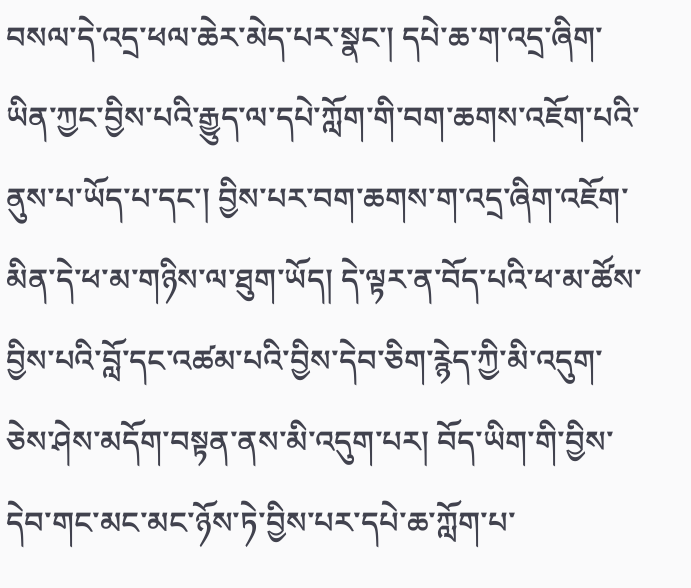བསལ་དེ་འདྲ་ཕལ་ཆེར་མེད་པར་སྣང་། དཔེ་ཆ་ག་འདྲ་ཞིག་ཡིན་ཀྱང་བྱིས་པའི་རྒྱུད་ལ་དཔེ་ཀློག་གི་བག་ཆགས་འཇོག་པའི་ནུས་པ་ཡོད་པ་དང་། བྱིས་པར་བག་ཆགས་ག་འདྲ་ཞིག་འཇོག་མིན་དེ་ཕ་མ་གཉིས་ལ་ཐུག་ཡོད། དེ་ལྟར་ན་བོད་པའི་ཕ་མ་ཚོས་བྱིས་པའི་བློ་དང་འཚམ་པའི་བྱིས་དེབ་ཅིག་རྙེད་ཀྱི་མི་འདུག་ཅེས་ཤེས་མདོག་བསྟན་ནས་མི་འདུག་པར། བོད་ཡིག་གི་བྱིས་དེབ་གང་མང་མང་ཉོས་ཏེ་བྱིས་པར་དཔེ་ཆ་ཀློག་པ་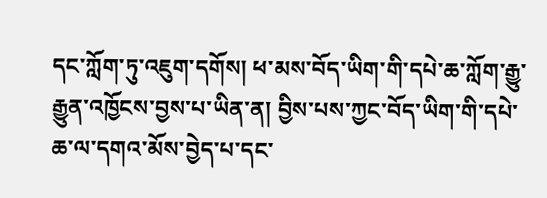དང་ཀློག་ཏུ་འཇུག་དགོས། ཕ་མས་བོད་ཡིག་གི་དཔེ་ཆ་ཀློག་རྒྱུ་རྒྱུན་འཁྱོངས་བྱས་པ་ཡིན་ན། བྱིས་པས་ཀྱང་བོད་ཡིག་གི་དཔེ་ཆ་ལ་དགའ་མོས་བྱེད་པ་དང་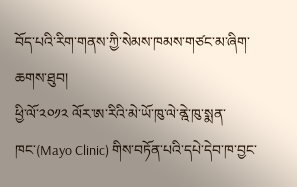བོད་པའི་རིག་གནས་ཀྱི་སེམས་ཁམས་གཙང་མ་ཞིག་ཆགས་ཐུབ།
ཕྱི་ལོ་༢༠༡༢ ལོར་ཨ་རིའི་མེ་ཡོ་ཁུ་ལེ་ནྰེ་ཁུ་སྨན་ཁང་(Mayo Clinic) གིས་བཏོན་པའི་དཔེ་དེབ་ཁ་བྱང་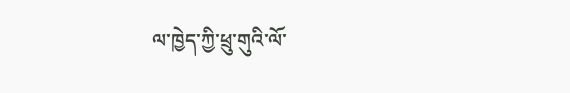ལ་ཁྱེད་ཀྱི་ཕྲུ་གུའི་ལོ་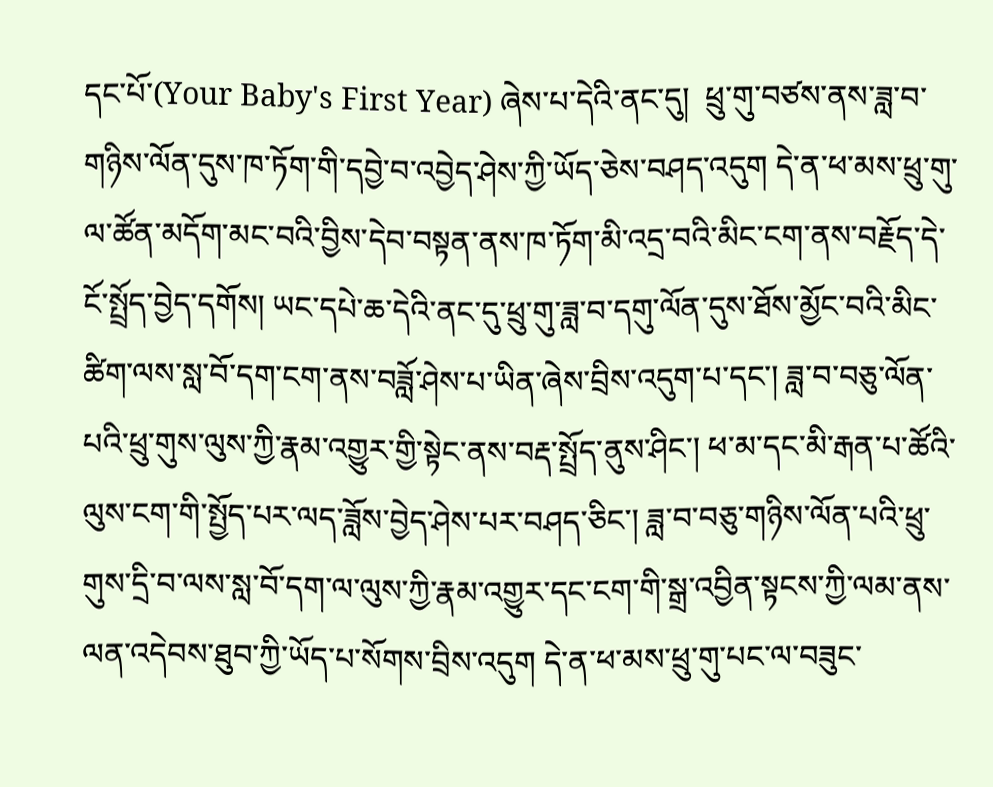དང་པོ་(Your Baby's First Year) ཞེས་པ་དེའི་ནང་དུ།  ཕྲུ་གུ་བཙས་ནས་ཟླ་བ་གཉིས་ལོན་དུས་ཁ་ཏོག་གི་དབྱེ་བ་འབྱེད་ཤེས་ཀྱི་ཡོད་ཅེས་བཤད་འདུག དེ་ན་ཕ་མས་ཕྲུ་གུ་ལ་ཚོན་མདོག་མང་བའི་བྱིས་དེབ་བསྟན་ནས་ཁ་ཏོག་མི་འདྲ་བའི་མིང་ངག་ནས་བརྗོད་དེ་ངོ་སྤྲོད་བྱེད་དགོས། ཡང་དཔེ་ཆ་དེའི་ནང་དུ་ཕྲུ་གུ་ཟླ་བ་དགུ་ལོན་དུས་ཐོས་མྱོང་བའི་མིང་ཚིག་ལས་སླ་བོ་དག་ངག་ནས་བཟློ་ཤེས་པ་ཡིན་ཞེས་བྲིས་འདུག་པ་དང་། ཟླ་བ་བཅུ་ལོན་པའི་ཕྲུ་གུས་ལུས་ཀྱི་རྣམ་འགྱུར་གྱི་སྟེང་ནས་བརྡ་སྤྲོད་ནུས་ཤིང་། ཕ་མ་དང་མི་རྒན་པ་ཚོའི་ལུས་ངག་གི་སྤྱོད་པར་ལད་ཟློས་བྱེད་ཤེས་པར་བཤད་ཅིང་། ཟླ་བ་བཅུ་གཉིས་ལོན་པའི་ཕྲུ་གུས་དྲི་བ་ལས་སླ་བོ་དག་ལ་ལུས་ཀྱི་རྣམ་འགྱུར་དང་ངག་གི་སྒྲ་འབྱིན་སྟངས་ཀྱི་ལམ་ནས་ལན་འདེབས་ཐུབ་ཀྱི་ཡོད་པ་སོགས་བྲིས་འདུག དེ་ན་ཕ་མས་ཕྲུ་གུ་པང་ལ་བཟུང་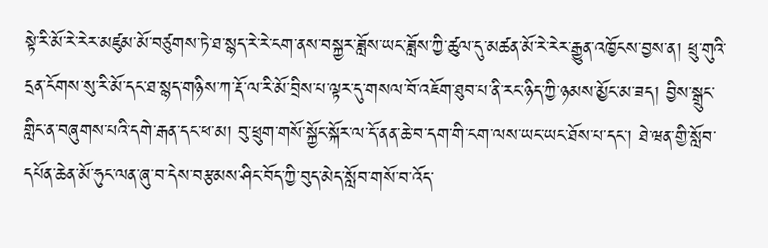སྟེ་རི་མོ་རེ་རེར་མཛུམ་མོ་བཙུགས་ཏེ་ཐ་སྙད་རེ་རེ་ངག་ནས་བསྐྱར་ཟློས་ཡང་ཟློས་ཀྱི་ཚུལ་དུ་མཚན་མོ་རེ་རེར་རྒྱུན་འཁྱོངས་བྱས་ན། ཕྲུ་གུའི་དྲན་ངོགས་སུ་རི་མོ་དང་ཐ་སྙད་གཉིས་ཀ་རྡོ་ལ་རི་མོ་བྲིས་པ་ལྟར་དུ་གསལ་བོ་འཇོག་ཐུབ་པ་ནི་རང་ཉིད་ཀྱི་ཉམས་མྱོང་མ་ཟད། བྱིས་སྒྲུང་གླིང་ན་བཞུགས་པའི་དགེ་རྒན་དང་ཕ་མ། བུ་ཕྲུག་གསོ་སྐྱོང་སྐོར་ལ་དོ་ནན་ཆེ་བ་དག་གི་ངག་ལས་ཡང་ཡང་ཐོས་པ་དང་། ཐེ་ཝན་གྱི་སློབ་དཔོན་ཆེན་མོ་ཧུང་ལན་ཞུ་བ་དེས་བརྩམས་ཤིང་བོད་ཀྱི་བུད་མེད་སློབ་གསོ་བ་འོད་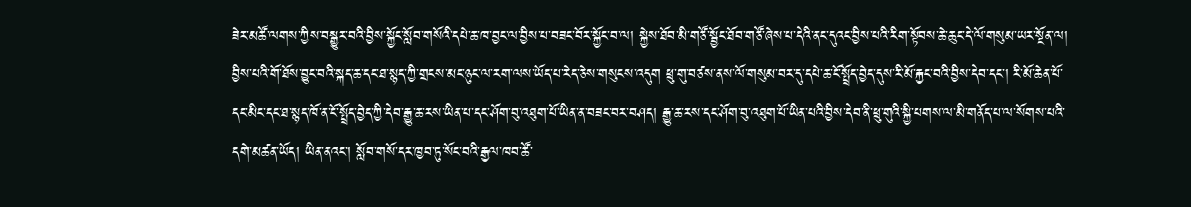ཟེར་མཚོ་ལགས་ཀྱིས་བསྒྱུར་བའི་བྱིས་སྐྱོང་སློབ་གསོའི་དཔེ་ཆ་ཁ་བྱང་ལ་བྱིས་པ་བཟང་བོར་སྐྱོང་བ་ལ། སྐྱེས་ཐོབ་མི་གཙོ་སྦྱོང་ཐོབ་གཙོ་ཞེས་པ་དེའི་ནང་དུའང་བྱིས་པའི་རིག་སྟོབས་ཆེ་ཆུང་དེ་ལོ་གསུམ་ཡར་སྔོན་ལ། བྱིས་པའི་གོ་ཐོས་བྱུང་བའི་སྐད་ཆ་དང་ཐ་སྙད་ཀྱི་གྲངས་མང་ཉུང་ལ་རག་ལས་ཡོད་པ་རེད་ཅེས་གསུངས་འདུག ཕྲུ་གུ་བཙས་ནས་ལོ་གསུམ་བར་དུ་དཔེ་ཆ་ངོ་སྤྲོད་བྱེད་དུས་རི་མོ་རྐྱང་བའི་བྱིས་དེབ་དང་། རི་མོ་ཆེན་པོ་དང་མིང་དང་ཐ་སྙད་ཁོ་ན་ངོ་སྤྲོད་བྱེད་ཀྱི་དེབ་རྒྱུ་ཆ་རས་ཡིན་པ་དང་ཤོག་བུ་འཐུག་པོ་ཡིན་ན་བཟང་བར་བཤད། རྒྱུ་ཆ་རས་དང་ཤོག་བུ་འཐུག་པོ་ཡིན་པའི་བྱིས་དེབ་ནི་ཕྲུ་གུའི་སྐྱི་པགས་ལ་མི་གནོད་པ་ལ་སོགས་པའི་དགེ་མཚན་ཡོད། ཡིན་ནའང་། སློབ་གསོ་དར་ཁྱབ་ཏུ་སོང་བའི་རྒྱལ་ཁབ་ཚོ་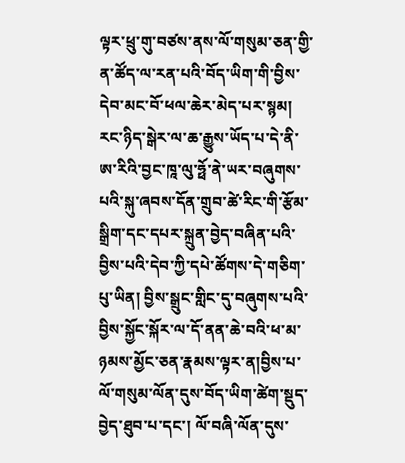ལྟར་ཕྲུ་གུ་བཙས་ནས་ལོ་གསུམ་ཅན་གྱི་ན་ཚོད་ལ་རན་པའི་བོད་ཡིག་གི་བྱིས་དེབ་མང་བོ་ཕལ་ཆེར་མེད་པར་སྙམ། རང་ཉིད་སྒེར་ལ་ཆ་རྒྱུས་ཡོད་པ་དེ་ནི་ཨ་རིའི་བྱང་ཁཱ་ལུ་ཧྥོ་ནེ་ཡར་བཞུགས་པའི་སྐུ་ཞབས་དོན་གྲུབ་ཚེ་རིང་གི་རྩོམ་སྒྲིག་དང་དཔར་སྐྲུན་བྱེད་བཞིན་པའི་བྱིས་པའི་དེབ་ཀྱི་དཔེ་ཚོགས་དེ་གཅིག་པུ་ཡིན། བྱིས་སྒྲུང་གླིང་དུ་བཞུགས་པའི་བྱིས་སྐྱོང་སྐོར་ལ་དོ་ནན་ཆེ་བའི་ཕ་མ་ཉམས་མྱོང་ཅན་རྣམས་ལྟར་ན།བྱིས་པ་ལོ་གསུམ་ལོན་དུས་བོད་ཡིག་ཚེག་སྡུད་བྱེད་ཐུབ་པ་དང་། ལོ་བཞི་ལོན་དུས་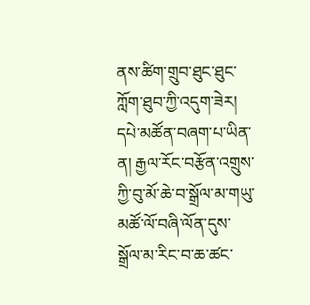ནས་ཚིག་གྲུབ་ཐུང་ཐུང་ཀློག་ཐུབ་ཀྱི་འདུག་ཟེར། དཔེ་མཚོན་བཞག་པ་ཡིན་ན། རྒྱལ་རོང་བརྩོན་འགྲུས་ཀྱི་བུ་མོ་ཆེ་བ་སྒྲོལ་མ་གཡུ་མཚོ་ལོ་བཞི་ལོན་དུས་སྒྲོལ་མ་རིང་བ་ཆ་ཚང་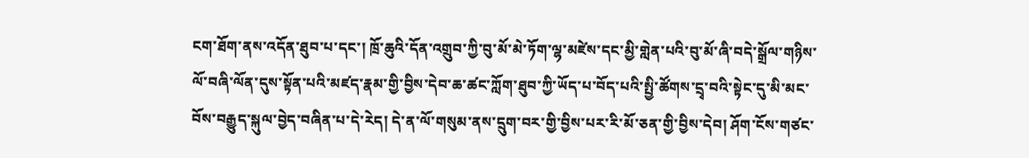ངག་ཐོག་ནས་འདོན་ཐུབ་པ་དང་། ཁྲོ་ཆུའི་དོན་འགྲུབ་ཀྱི་བུ་མོ་མེ་ཏོག་ལྷ་མཛེས་དང་མྱི་གླེན་པའི་བུ་མོ་ཞི་བདེ་སྒྲོལ་གཉིས་ལོ་བཞི་ལོན་དུས་སྟོན་པའི་མཛད་རྣམ་གྱི་བྱིས་དེབ་ཆ་ཚང་ཀློག་ཐུབ་ཀྱི་ཡོད་པ་བོད་པའི་སྤྱི་ཚོགས་དྲྭ་བའི་སྟེང་དུ་མི་མང་བོས་བརྒྱུད་སྐུལ་བྱེད་བཞིན་པ་དེ་རེད། དེ་ན་ལོ་གསུམ་ནས་དྲུག་བར་གྱི་བྱིས་པར་རི་མོ་ཅན་གྱི་བྱིས་དེབ། ཤོག་ངོས་གཙང་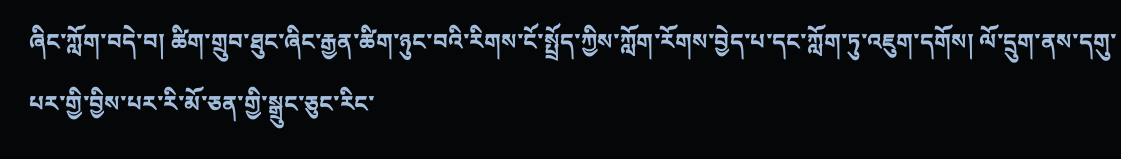ཞིང་ཀློག་བདེ་བ། ཚིག་གྲུབ་ཐུང་ཞིང་རྒྱན་ཚིག་ཉུང་བའི་རིགས་ངོ་སྤྲོད་ཀྱིས་ཀློག་རོགས་བྱེད་པ་དང་ཀློག་ཏུ་འཇུག་དགོས། ལོ་དྲུག་ནས་དགུ་པར་གྱི་བྱིས་པར་རི་མོ་ཅན་གྱི་སྒྲུང་ཅུང་རིང་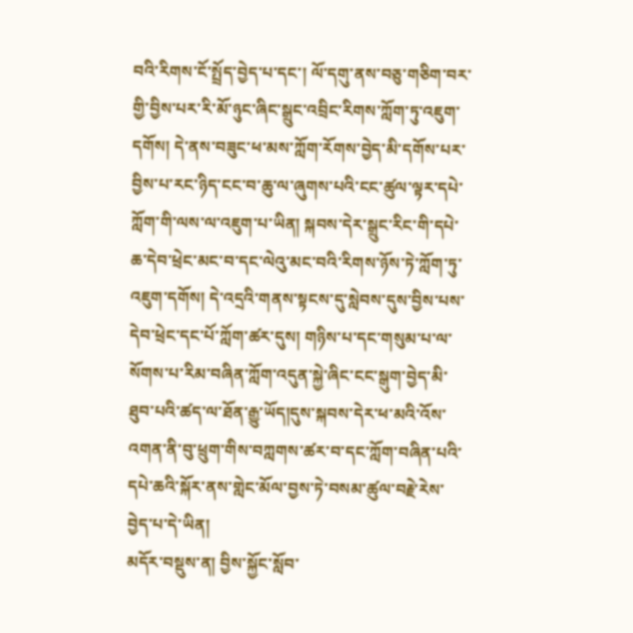བའི་རིགས་ངོ་སྤྲོད་བྱེད་པ་དང་། ལོ་དགུ་ནས་བཅུ་གཅིག་བར་གྱི་བྱིས་པར་རི་མོ་ཉུང་ཞིང་སྒྲུང་འབྲིང་རིགས་ཀློག་ཏུ་འཇུག་དགོས། དེ་ནས་བཟུང་ཕ་མས་ཀློག་རོགས་བྱེད་མི་དགོས་པར་བྱིས་པ་རང་ཉིད་ངང་བ་ཆུ་ལ་ཞུགས་པའི་ངང་ཚུལ་ལྟར་དཔེ་ཀློག་གི་ལས་ལ་འཇུག་པ་ཡིན། སྐབས་དེར་སྒྲུང་རིང་གི་དཔེ་ཆ་དེབ་ཕྲེང་མང་བ་དང་ལེའུ་མང་བའི་རིགས་ཉོས་ཏེ་ཀློག་ཏུ་འཇུག་དགོས། དེ་འདྲའི་གནས་སྟངས་དུ་སླེབས་དུས་བྱིས་པས་དེབ་ཕྲེང་དང་པོ་ཀློག་ཚར་དུས། གཉིས་པ་དང་གསུམ་པ་ལ་སོགས་པ་རིམ་བཞིན་ཀློག་འདུན་སྐྱེ་ཞིང་ངང་སྒུག་བྱེད་མི་ཐུབ་པའི་ཚད་ལ་ཐོན་རྒྱུ་ཡོད།དུས་སྐབས་དེར་ཕ་མའི་འོས་འགན་ནི་བུ་ཕྲུག་གིས་བཀླགས་ཚར་བ་དང་ཀློག་བཞིན་པའི་དཔེ་ཆའི་སྐོར་ནས་གླེང་མོལ་བྱས་ཏེ་བསམ་ཚུལ་བརྗེ་རེས་བྱེད་པ་དེ་ཡིན།
མདོར་བསྡུས་ན། བྱིས་སྐྱོང་སློབ་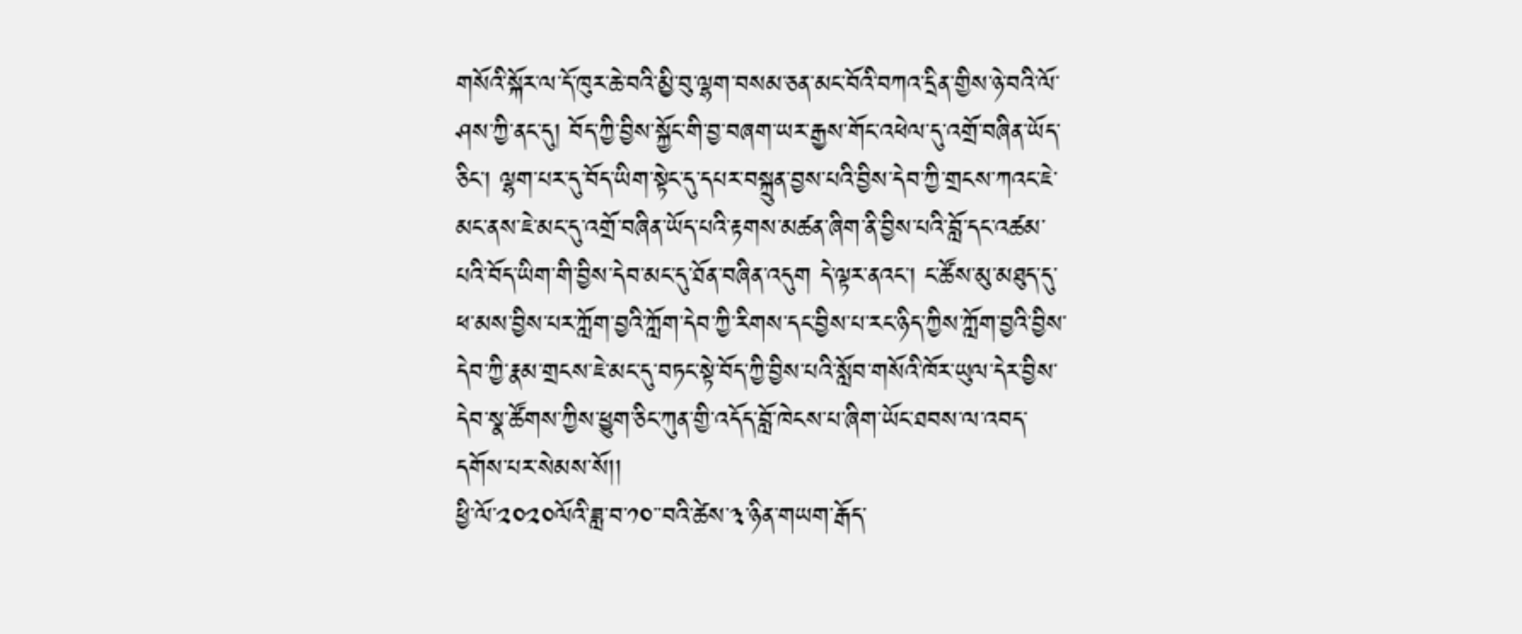གསོའི་སྐོར་ལ་དོ་ཁུར་ཆེ་བའི་མྱི་བུ་ལྷག་བསམ་ཅན་མང་བོའི་བཀའ་དྲིན་གྱིས་ཉེ་བའི་ལོ་ཤས་ཀྱི་ནང་དུ། བོད་ཀྱི་བྱིས་སྐྱོང་གི་བྱ་བཞག་ཡར་རྒྱས་གོང་འཕེལ་དུ་འགྲོ་བཞིན་ཡོད་ཅིང་། ལྷག་པར་དུ་བོད་ཡིག་སྟེང་དུ་དཔར་བསྐྲུན་བྱས་པའི་བྱིས་དེབ་ཀྱི་གྲངས་ཀའང་ཇེ་མང་ནས་ཇེ་མང་དུ་འགྲོ་བཞིན་ཡོད་པའི་རྟགས་མཚན་ཞིག་ནི་བྱིས་པའི་བློ་དང་འཚམ་པའི་བོད་ཡིག་གི་བྱིས་དེབ་མང་དུ་ཐོན་བཞིན་འདུག དེ་ལྟར་ནའང་། ང་ཚོས་མུ་མཐུད་དུ་ཕ་མས་བྱིས་པར་ཀློག་བྱའི་ཀློག་དེབ་ཀྱི་རིགས་དང་བྱིས་པ་རང་ཉིད་ཀྱིས་ཀློག་བྱའི་བྱིས་དེབ་ཀྱི་རྣམ་གྲངས་ཇེ་མང་དུ་བཏང་སྟེ་བོད་ཀྱི་བྱིས་པའི་སློབ་གསོའི་ཁོར་ཡུལ་དེར་བྱིས་དེབ་སྣ་ཚོགས་ཀྱིས་ཕྱུག་ཅིང་ཀུན་གྱི་འདོད་བློ་ཁེངས་པ་ཞིག་ཡོང་ཐབས་ལ་འབད་དགོས་པར་སེམས་སོ།།
ཕྱི་ལོ་༢༠༢༠ལོའི་ཟླ་བ་༡༠་་བའི་ཚེས་༣་ཉིན་གཡག་རྒོད་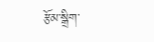རྩོམ་སྒྲིག་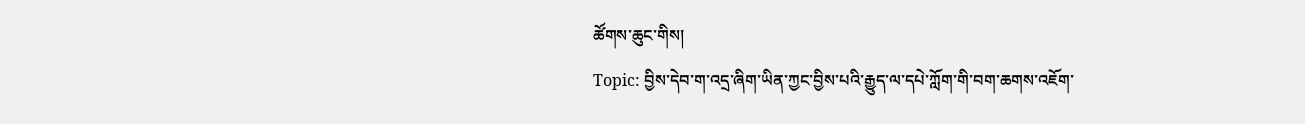ཚོགས་ཆུང་གིས།
Topic: བྱིས་དེབ་ག་འདྲ་ཞིག་ཡིན་ཀྱང་བྱིས་པའི་རྒྱུད་ལ་དཔེ་ཀློག་གི་བག་ཆགས་འཇོག་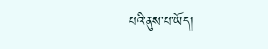པའི་ནུས་པ་ཡོད།